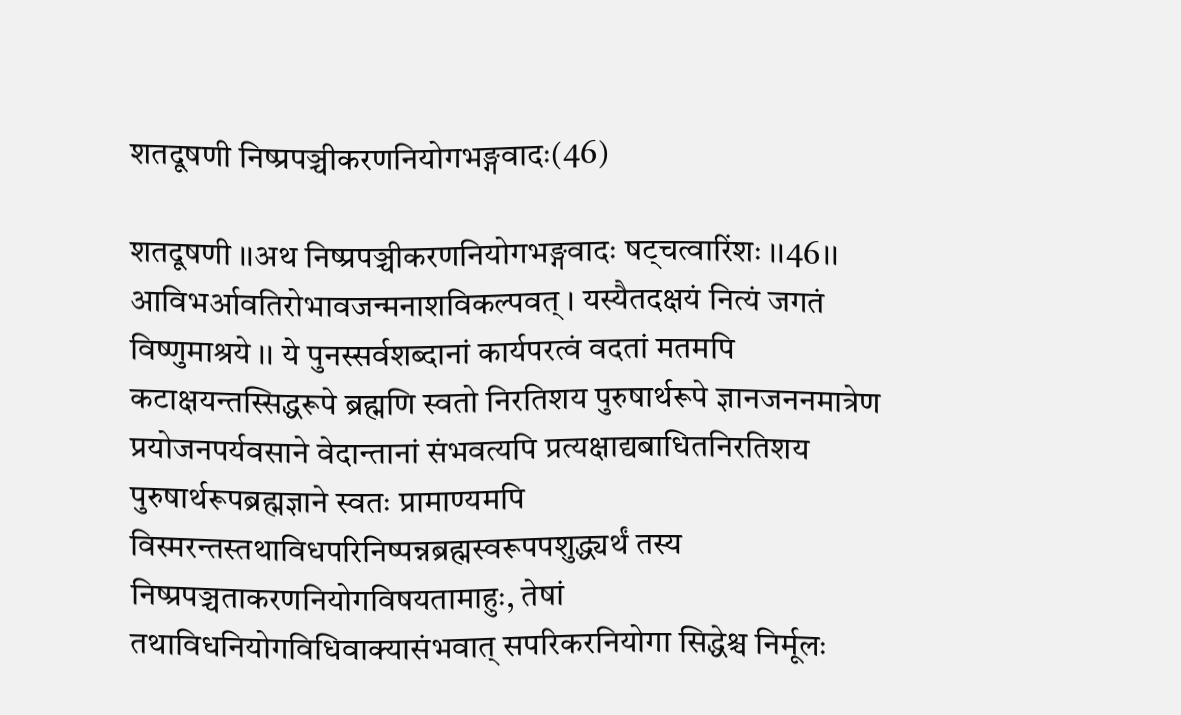शतदूषणी निष्प्रपञ्चीकरणनियोगभङ्गवादः(46)

शतदूषणी ।।अथ निष्प्रपञ्चीकरणनियोगभङ्गवादः षट्चत्वारिंशः ।।46।। आविभर्आवतिरोभावजन्मनाशविकल्पवत् । यस्यैतदक्षयं नित्यं जगतं विष्णुमाश्रये ।। ये पुनस्सर्वशब्दानां कार्यपरत्वं वदतां मतमपि कटाक्षयन्तस्सिद्धरूपे ब्रह्मणि स्वतो निरतिशय पुरुषार्थरूपे ज्ञानजननमात्रेण प्रयोजनपर्यवसाने वेदान्तानां संभवत्यपि प्रत्यक्षाद्यबाधितनिरतिशय पुरुषार्थरूपब्रह्मज्ञाने स्वतः प्रामाण्यमपि विस्मरन्तस्तथाविधपरिनिष्पन्नब्रह्मस्वरूपपशुद्ध्यर्थं तस्य निष्प्रपञ्चताकरणनियोगविषयतामाहुः, तेषां तथाविधनियोगविधिवाक्यासंभवात् सपरिकरनियोगा सिद्धेश्च निर्मूलः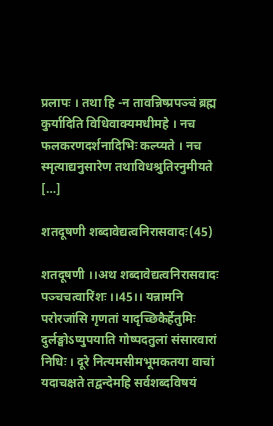प्रलापः । तथा हि -न तावन्निष्प्रपञ्चं ब्रह्म कुर्यादिति विधिवाक्यमधीमहे । नच फलकरणदर्शनादिभिः कल्प्यते । नच स्मृत्याद्यनुसारेण तथाविधश्रुतिरनुमीयते […]

शतदूषणी शब्दावेद्यत्वनिरासवादः(45)

शतदूषणी ।।अथ शब्दावेद्यत्वनिरासवादः पञ्चचत्वारिंशः ।।45।। यन्नामनि परोरजांसि गृणतां यादृच्छिकैर्हेतुमिः दुर्लङ्घोऽप्युपयाति गोष्पदतुलां संसारवारां निधिः । दूरे नित्यमसीमभूमकतया वाचां यदाचक्षते तद्वन्देमहि सर्वशब्दविषयं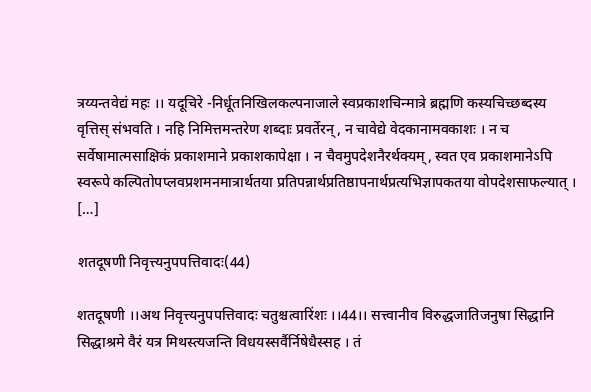त्रय्यन्तवेद्यं महः ।। यदूचिरे -निर्धूतनिखिलकल्पनाजाले स्वप्रकाशचिन्मात्रे ब्रह्मणि कस्यचिच्छब्दस्य वृत्तिस् संभवति । नहि निमित्तमन्तरेण शब्दाः प्रवर्तेरन्, न चावेद्ये वेदकानामवकाशः । न च सर्वेषामात्मसाक्षिकं प्रकाशमाने प्रकाशकापेक्षा । न चैवमुपदेशनैरर्थक्यम्, स्वत एव प्रकाशमानेऽपि स्वरूपे कल्पितोपप्लवप्रशमनमात्रार्थतया प्रतिपन्नार्थप्रतिष्ठापनार्थप्रत्यभिज्ञापकतया वोपदेशसाफल्यात् । […]

शतदूषणी निवृत्त्यनुपपत्तिवादः(44)

शतदूषणी ।।अथ निवृत्त्यनुपपत्तिवादः चतुश्चत्वारिंशः ।।44।। सत्त्वानीव विरुद्धजातिजनुषा सिद्धानि सिद्धाश्रमे वैरं यत्र मिथस्त्यजन्ति विधयस्सर्वैर्निषेधैस्सह । तं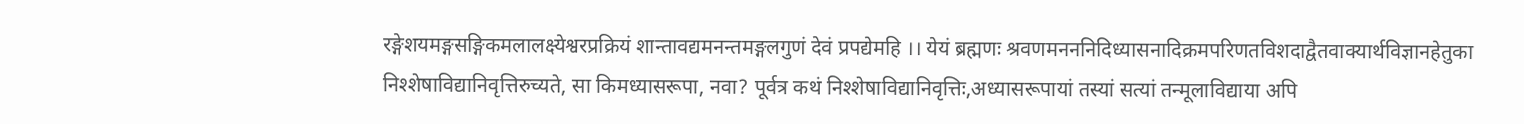रङ्गेशयमङ्गसङ्गिकमलालक्ष्येश्वरप्रक्रियं शान्तावद्यमनन्तमङ्गलगुणं देवं प्रपद्येमहि ।। येयं ब्रह्मणः श्रवणमनननिदिध्यासनादिक्रमपरिणतविशदाद्वैतवाक्यार्थविज्ञानहेतुका निश्शेषाविद्यानिवृत्तिरुच्यते, सा किमध्यासरूपा, नवा? पूर्वत्र कथं निश्शेषाविद्यानिवृत्तिः,अध्यासरूपायां तस्यां सत्यां तन्मूलाविद्याया अपि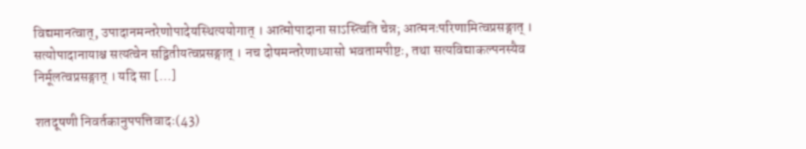विद्यमानत्वात्, उपादानमन्तरेणोपादेयस्थित्ययोगात् । आत्मोपादाना साऽस्त्विति चेन्न; आत्मनःपरिणामित्वप्रसङ्गात् । सत्योपादानायाश्च सत्यत्वेन सद्वितीयत्वप्रसङ्गात् । नच दोषमन्तरेणाध्यासो भवतामपीष्टः, तथा सत्यविद्याकल्पनस्यैव निर्मूलत्वप्रसङ्गात् । यदि सा […]

शतदूषणी निवर्तकानुपपत्तिवादः(43)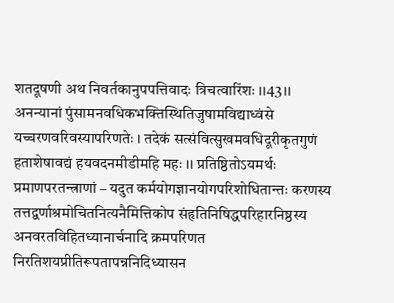शतदूषणी अथ निवर्तकानुपपत्तिवादः त्रिचत्वारिंशः ।।43।। अनन्यानां पुंसामनवधिकभक्तिस्थितिजुषामविद्याध्वंसे यच्चरणवरिवस्यापरिणतेः । तदेकं सत्संवित्सुखमवधिदूरीकृतगुणं हताशेषावद्यं हयवदनमीडीमहि महः ।। प्रतिष्ठितोऽयमर्थः प्रमाणपरतन्त्राणां – यदुत कर्मयोगज्ञानयोगपरिशोधितान्तः करणस्य तत्तद्वर्णाश्रमोचितनित्यनैमित्तिकोप संहृतिनिषिद्धपरिहारनिष्ठस्य अनवरतविहितध्यानार्चनादि क्रमपरिणत निरतिशयप्रीतिरूपतापन्ननिदिध्यासन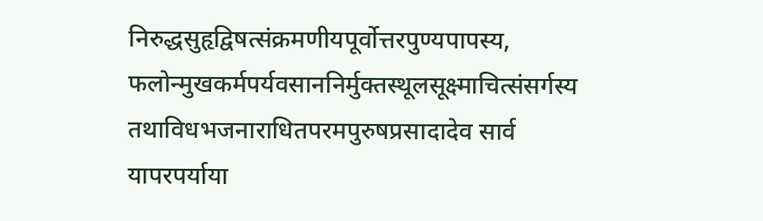निरुद्धसुहृद्विषत्संक्रमणीयपूर्वोत्तरपुण्यपापस्य, फलोन्मुखकर्मपर्यवसाननिर्मुक्तस्थूलसूक्ष्माचित्संसर्गस्य तथाविधभजनाराधितपरमपुरुषप्रसादादेव सार्व यापरपर्याया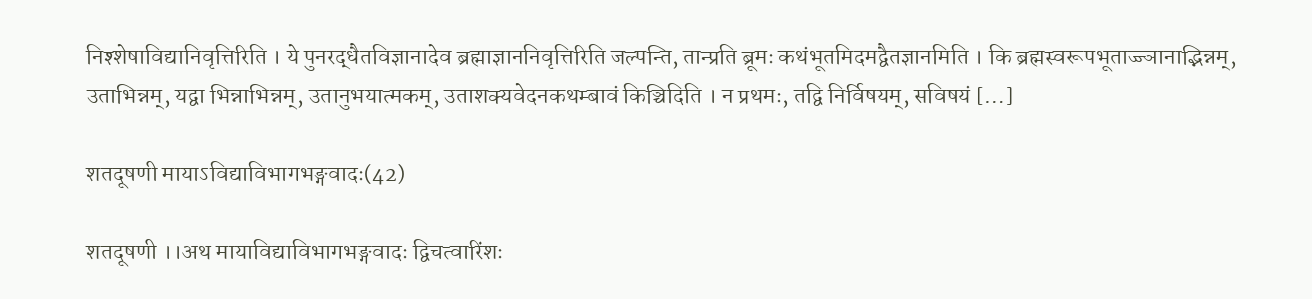निश्शेषाविद्यानिवृत्तिरिति । ये पुनरद्धैतविज्ञानादेव ब्रह्माज्ञाननिवृत्तिरिति जल्पन्ति, तान्प्रति ब्रूमः कथंभूतमिदमद्वैतज्ञानमिति । कि ब्रह्मस्वरूपभूताज्ज्ञानाद्भिन्नम्, उताभिन्नम्, यद्वा भिन्नाभिन्नम्, उतानुभयात्मकम्, उताशक्यवेदनकथम्बावं किञ्चिदिति । न प्रथमः, तद्वि निर्विषयम्, सविषयं […]

शतदूषणी मायाऽविद्याविभागभङ्गवादः(42)

शतदूषणी ।।अथ मायाविद्याविभागभङ्गवादः द्विचत्वारिंशः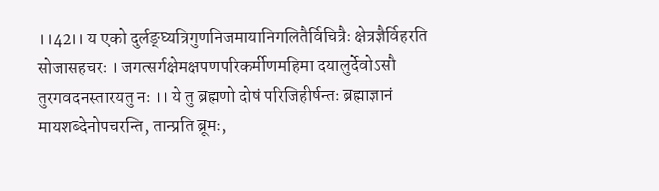।।42।। य एको दुर्लङ्घ्यत्रिगुणनिजमायानिगलितैर्विचित्रैः क्षेत्रज्ञैर्विहरति सोजासहचरः । जगत्सर्गक्षेमक्षपणपरिकर्मीणमहिमा दयालुर्देवोऽसौ तुरगवदनस्तारयतु नः ।। ये तु ब्रह्मणो दोषं परिजिहीर्षन्तः ब्रह्माज्ञानं मायशब्देनोपचरन्ति, तान्प्रति ब्रूमः,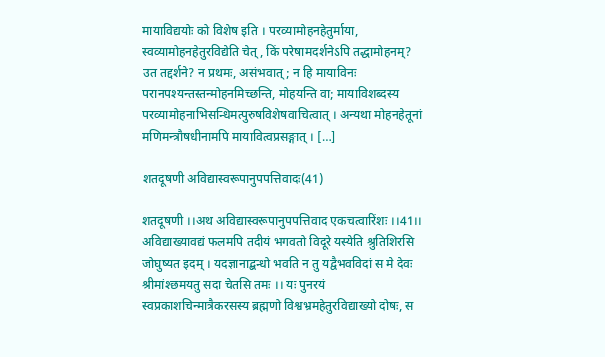मायाविद्ययोः को विशेष इति । परव्यामोहनहेतुर्माया, स्वव्यामोहनहेतुरविद्येति चेत्, किं परेषामदर्शनेऽपि तद्धामोहनम्? उत तद्दर्शने? न प्रथमः, असंभवात्; न हि मायाविनः परानपश्यन्तस्तन्मोहनमिच्छन्ति, मोहयन्ति वा; मायाविशब्दस्य परव्यामोहनाभिसन्धिमत्पुरुषविशेषवाचित्वात् । अन्यथा मोहनहेतूनां मणिमन्त्रौषधीनामपि मायावित्वप्रसङ्गात् । […]

शतदूषणी अविद्यास्वरूपानुपपत्तिवादः(41)

शतदूषणी ।।अथ अविद्यास्वरूपानुपपत्तिवाद एकचत्वारिंशः ।।41।। अविद्याख्यावद्यं फलमपि तदीयं भगवतो विदूरे यस्येति श्रुतिशिरसि जोघुष्यत इदम् । यदज्ञानाद्बन्धो भवति न तु यद्वैभवविदां स मे देवः श्रीमांश्छमयतु सदा चेतसि तमः ।। यः पुनरयं स्वप्रकाशचिन्मात्रैकरसस्य ब्रह्मणो विश्वभ्रमहेतुरविद्याख्यो दोषः, स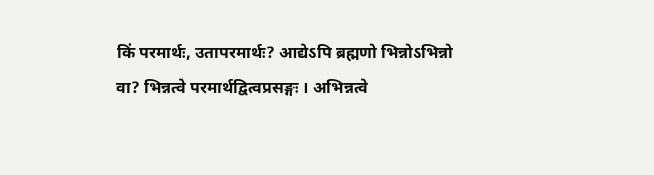किं परमार्थः, उतापरमार्थः? आद्येऽपि ब्रह्मणो भिन्नोऽभिन्नो वा? भिन्नत्वे परमार्थद्वित्वप्रसङ्गः । अभिन्नत्वे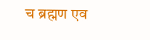च ब्रह्मण एव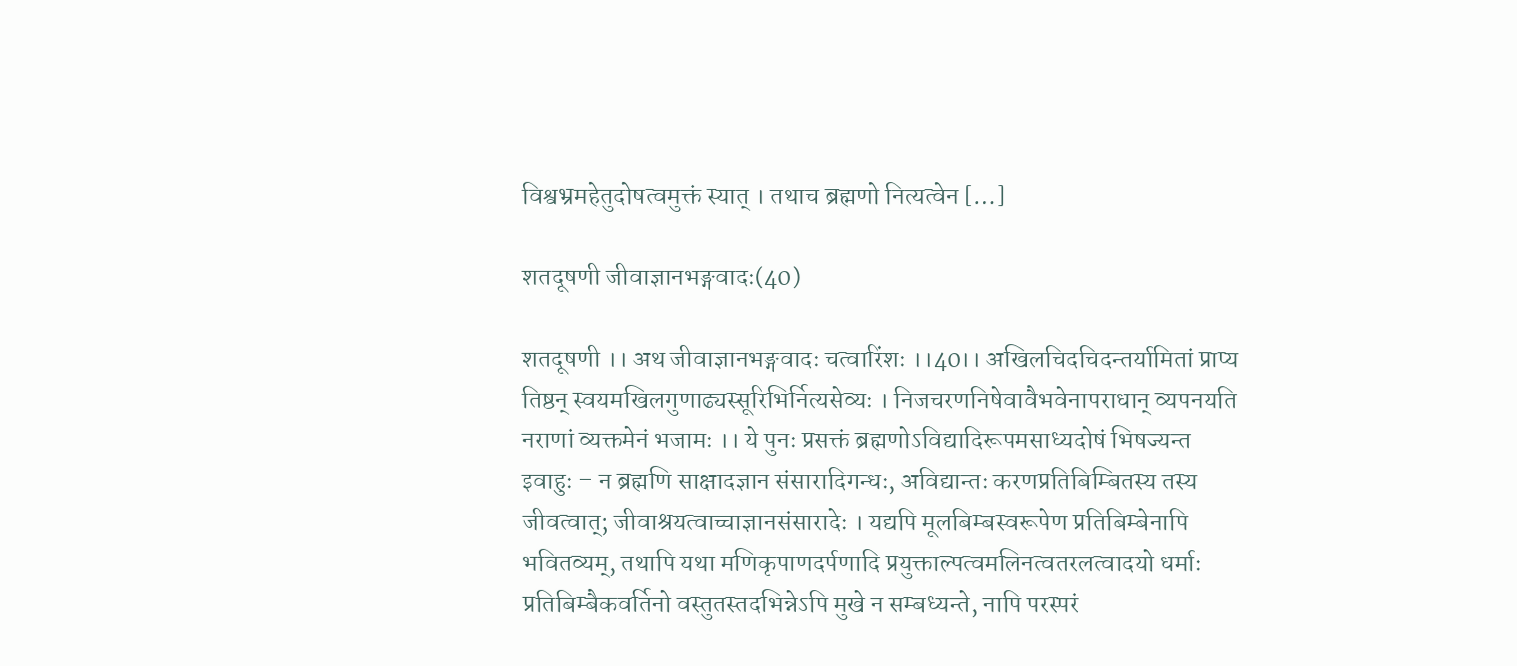विश्वभ्रमहेतुदोषत्वमुक्तं स्यात् । तथाच ब्रह्मणो नित्यत्वेन […]

शतदूषणी जीवाज्ञानभङ्गवादः(40)

शतदूषणी ।। अथ जीवाज्ञानभङ्गवादः चत्वारिंशः ।।40।। अखिलचिदचिदन्तर्यामितां प्राप्य तिष्ठन् स्वयमखिलगुणाढ्यस्सूरिभिर्नित्यसेव्यः । निजचरणनिषेवावैभवेनापराधान् व्यपनयति नराणां व्यक्तमेनं भजामः ।। ये पुनः प्रसक्तं ब्रह्मणोऽविद्यादिरूपमसाध्यदोषं भिषज्यन्त इवाहुः – न ब्रह्मणि साक्षादज्ञान संसारादिगन्धः, अविद्यान्तः करणप्रतिबिम्बितस्य तस्य जीवत्वात्; जीवाश्रयत्वाच्चाज्ञानसंसारादेः । यद्यपि मूलबिम्बस्वरूपेण प्रतिबिम्बेनापि भवितव्यम्, तथापि यथा मणिकृपाणदर्पणादि प्रयुक्ताल्पत्वमलिनत्वतरलत्वादयो धर्माः प्रतिबिम्बैकवर्तिनो वस्तुतस्तदभिन्नेऽपि मुखे न सम्बध्यन्ते, नापि परस्परं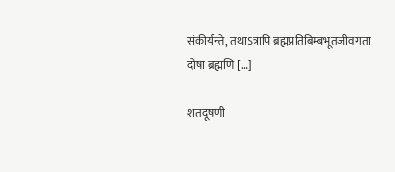संकीर्यन्ते, तथाऽत्रापि ब्रह्मप्रतिबिम्बभूतजीवगता दोषा ब्रह्मणि […]

शतदूषणी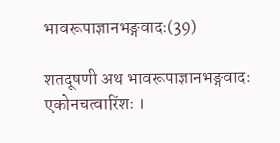भावरूपाज्ञानभङ्गवादः(39)

शतदूषणी अथ भावरूपाज्ञानभङ्गवादः एकोनचत्वारिंशः ।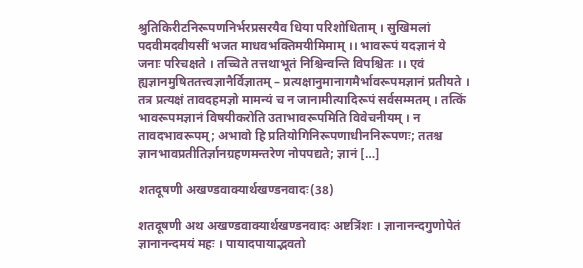श्रुतिकिरीटनिरूपणनिर्भरप्रसरयैव धिया परिशोधिताम् । सुखिमलां पदवीमदवीयसीं भजत माधवभक्तिमयीमिमाम् ।। भावरूपं यदज्ञानं ये जनाः परिचक्षते । तच्चिते तत्तथाभूतं निश्चिन्वन्ति विपश्चितः ।। एवं ह्यज्ञानमुषिततत्त्वज्ञानैर्विज्ञातम् – प्रत्यक्षानुमानागमैर्भावरूपमज्ञानं प्रतीयते । तत्र प्रत्यक्षं तावदहमज्ञो मामन्यं च न जानामीत्यादिरूपं सर्वसम्मतम् । तत्किं भावरूपमज्ञानं विषयीकरोति उताभावरूपमिति विवेचनीयम् । न तावदभावरूपम्; अभावो हि प्रतियोगिनिरूपणाधीननिरूपणः; ततश्च ज्ञानभावप्रतीतिर्ज्ञानग्रहणमन्तरेण नोपपद्यते; ज्ञानं […]

शतदूषणी अखण्डवाक्यार्थखण्डनवादः(38)

शतदूषणी अथ अखण्डवाक्यार्थखण्डनवादः अष्टत्रिंशः । ज्ञानानन्दगुणोपेतं ज्ञानानन्दमयं महः । पायादपायाद्भवतो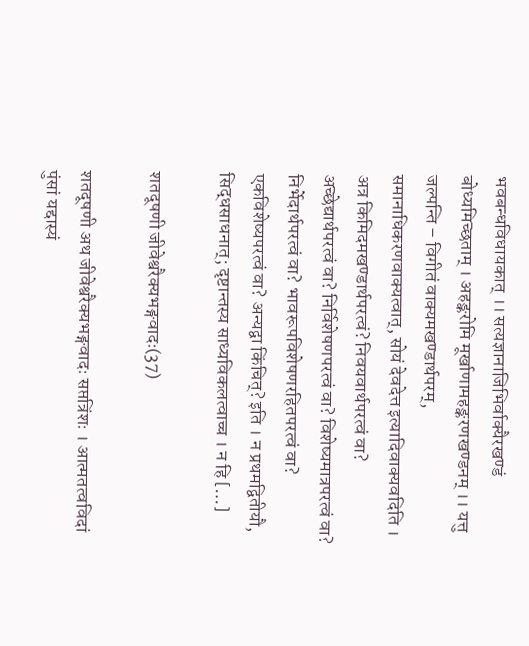भवबन्धविधायकात् ।। सत्यज्ञानाजिभिर्वाक्यैरखण्डं बोध्यमिच्छताम् । अहङ्करोमि मूर्खाणामहङ्करणखण्डनम् ।। यत्तु जल्पन्ति – विगीतं वाक्यमखण्डार्थपरम्, समानाधिकरणवाक्यत्वात्, सोयं देवदेत्त इत्यादिवाक्यवदिति । अत्र किमिदमखण्डार्थपरत्वं? निवयवार्थपरत्वं वा? अच्छेद्यार्थपरत्वं वा? निर्विशेषणपरत्वं वा? विशेष्यमात्रपरत्वं वा? निर्भेदार्थपरत्वं वा? भावरूपविशेषणरहितपरत्वं वा? एकविशेष्यपरत्वं वा? अन्यद्वा किंचित्? इति । न प्रथमद्वितीयौ, सिद्धसाधनात्; दृष्टान्तस्य साध्यविकलत्वाच्च । न हि […]

शतदूषणी जीवेश्वरैक्यभङ्गवादः(37)

शतदूषणी अथ जीवेश्वरैक्यभङ्गवादः सप्तत्रिंशः । आत्मतत्वविदां पुंसां यद्दास्यं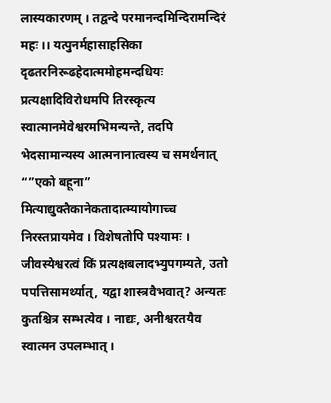लास्यकारणम् । तद्वन्दे परमानन्दमिन्दिरामन्दिरं महः ।। यत्पुनर्महासाहसिका दृढतरनिरूढहेदात्ममोहमन्दधियः प्रत्यक्षादिविरोधमपि तिरस्कृत्य स्वात्मानमेवेश्वरमभिमन्यन्ते, तदपि भेदसामान्यस्य आत्मनानात्वस्य च समर्थनात् “”एको बहूना” मित्याद्युक्तैकानेकतादात्म्यायोगाच्च निरस्तप्रायमेव । विशेषतोपि पश्यामः । जीवस्येश्वरत्वं किं प्रत्यक्षबलादभ्युपगम्यते, उतो पपत्तिसामर्थ्यात्, यद्वा शास्त्रवैभवात्? अन्यतः कुतश्चित्र सम्भत्येव । नाद्यः, अनीश्वरतयैव स्वात्मन उपलम्भात् ।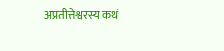अप्रतीत्तेश्वरस्य कथं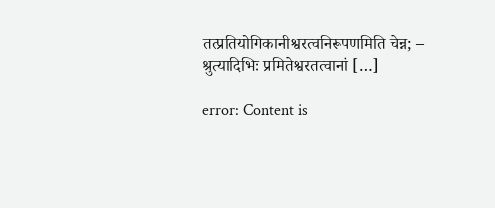तत्प्रतियोगिकानीश्वरत्वनिरूपणमिति चेन्न; – श्रुत्यादिभिः प्रमितेश्वरतत्वानां […]

error: Content is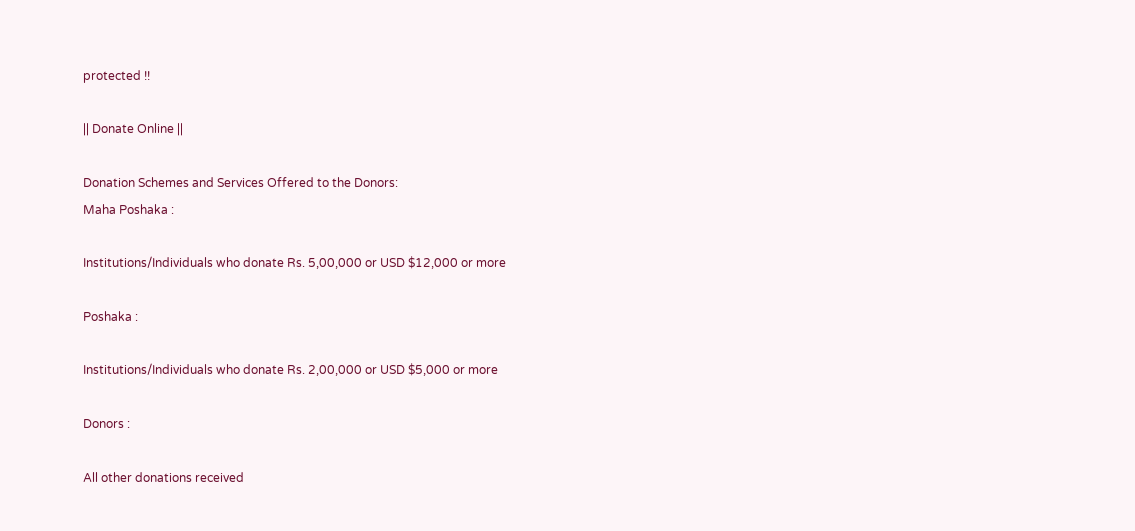protected !!

|| Donate Online ||

Donation Schemes and Services Offered to the Donors:
Maha Poshaka :

Institutions/Individuals who donate Rs. 5,00,000 or USD $12,000 or more

Poshaka :

Institutions/Individuals who donate Rs. 2,00,000 or USD $5,000 or more

Donors :

All other donations received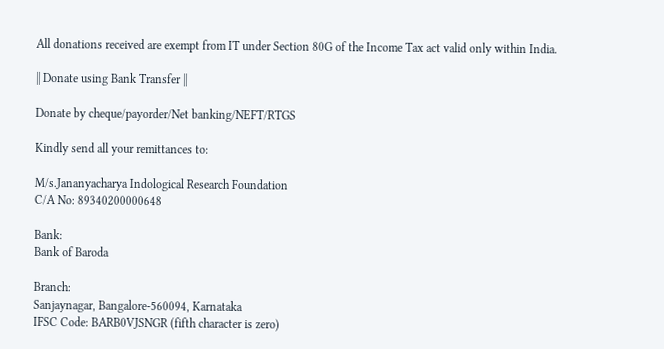All donations received are exempt from IT under Section 80G of the Income Tax act valid only within India.

|| Donate using Bank Transfer ||

Donate by cheque/payorder/Net banking/NEFT/RTGS

Kindly send all your remittances to:

M/s.Jananyacharya Indological Research Foundation
C/A No: 89340200000648

Bank:
Bank of Baroda

Branch:
Sanjaynagar, Bangalore-560094, Karnataka
IFSC Code: BARB0VJSNGR (fifth character is zero)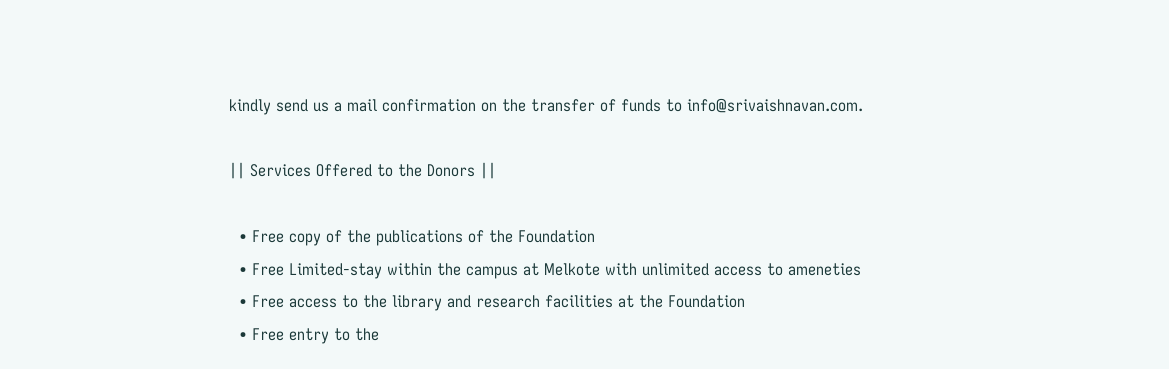kindly send us a mail confirmation on the transfer of funds to info@srivaishnavan.com.

|| Services Offered to the Donors ||

  • Free copy of the publications of the Foundation
  • Free Limited-stay within the campus at Melkote with unlimited access to ameneties
  • Free access to the library and research facilities at the Foundation
  • Free entry to the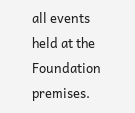all events held at the Foundation premises.